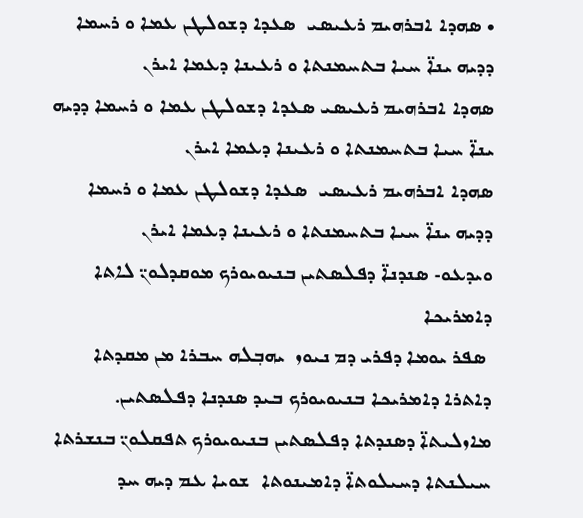• ܣܗܕܐ ܐܒܪܗܝܡ ܪܥܝܣܝ  ܣܥܕܐ ܕܫܘܠܛܢ ܥܡܐ ܘ ܪܚܡܐ ܕܕܝܗ ܝܢܐ̈ ܚܝܐ ܒܬܚܡܢܬܐ ܘ ܪܥܝܢܐ ܕܥܡܐ ܐܝܪܢ
ܣܗܕܐ ܐܒܪܗܝܡ ܪܥܝܣܝ ܣܥܕܐ ܕܫܘܠܛܢ ܥܡܐ ܘ ܪܚܡܐ ܕܕܝܗ ܝܢܐ̈ ܚܝܐ ܒܬܚܡܢܬܐ ܘ ܪܥܝܢܐ ܕܥܡܐ ܐܝܪܢ
ܣܗܕܐ ܐܒܪܗܝܡ ܪܥܝܣܝ  ܣܥܕܐ ܕܫܘܠܛܢ ܥܡܐ ܘ ܪܚܡܐ ܕܕܝܗ ܝܢܐ̈ ܚܝܐ ܒܬܚܡܢܬܐ ܘ ܪܥܝܢܐ ܕܥܡܐ ܐܝܪܢ
ܘܝܕܥܘ- ܣܢܕܢܐ̈ ܕܦܠܣܬܝܢ ܒܢܝܘܝܘܪܟ ܡܘܩܕܠܘܢ̈ ܠܐܬܐ ܕܐܡܪܝܟܐ
 ܣܦܪ ܝܘܡܐ ܕܦܪܝ ܕܡ ܢܝܘܙ  ܝܗܒܼܠܗ ܚܒܪܐ ܡܢ ܡܩܕܬܐ ܕܐܬܪܐ ܕܐܡܪܝܟܐ ܒܢܝܘܝܘܪܟ ܒܝܕ ܣܢܕܢܐ ܕܦܠܣܬܝܢ. ܡܐܙܠܝܬܐ̈ ܕܣܢܕܬܐ ܕܦܠܣܬܝܢ ܒܢܝܘܝܘܪܟ ܬܦܩܠܘܢ̈ ܒܢܫܪܬܐ ܚܝܠܢܬܐ ܕܚܝܠܘܬܐ̈ ܕܐܡܝܢܘܬܐ  ܫܘܝܐ ܥܡ ܕܝܗ ܚܕ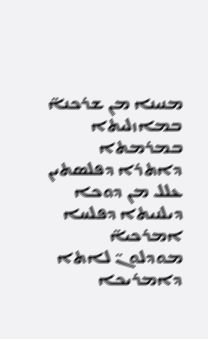ܡܢܝܢܐ ܡܢ ܫܪܟܢܐ̈ ܒܡܐܙܠܝܬܐ ܒܡܪܡܬܐ ܕܐܬܪܐ ܕܦܠܣܬܝܢ  ܥܠܠ ܡܢ ܕܘܟܐ ܕܝܠܢܝܬܐ ܕܦܠܚܐ  ܐܡܪܟܝܐ̈ ܡܘܕܠܘܢ̈ ܠܐܬܐ ܕܐܡܪܝܟܐ